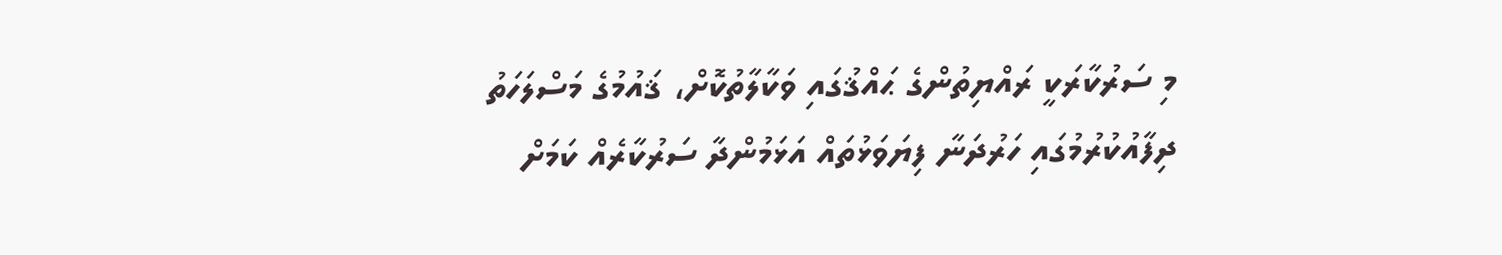މި ސަރުކާރަކީ ރައްޔިތުންގެ ޙައްޤުގައި ވަކާލާތުކޮށް، ޤައުމުގެ މަސްލަހަތު ދިފާއުކުރުމުގައި ހަރުދަނާ ފިޔަވަޅުތައް އަޅަމުންދާ ސަރުކާރެއް ކަމަށް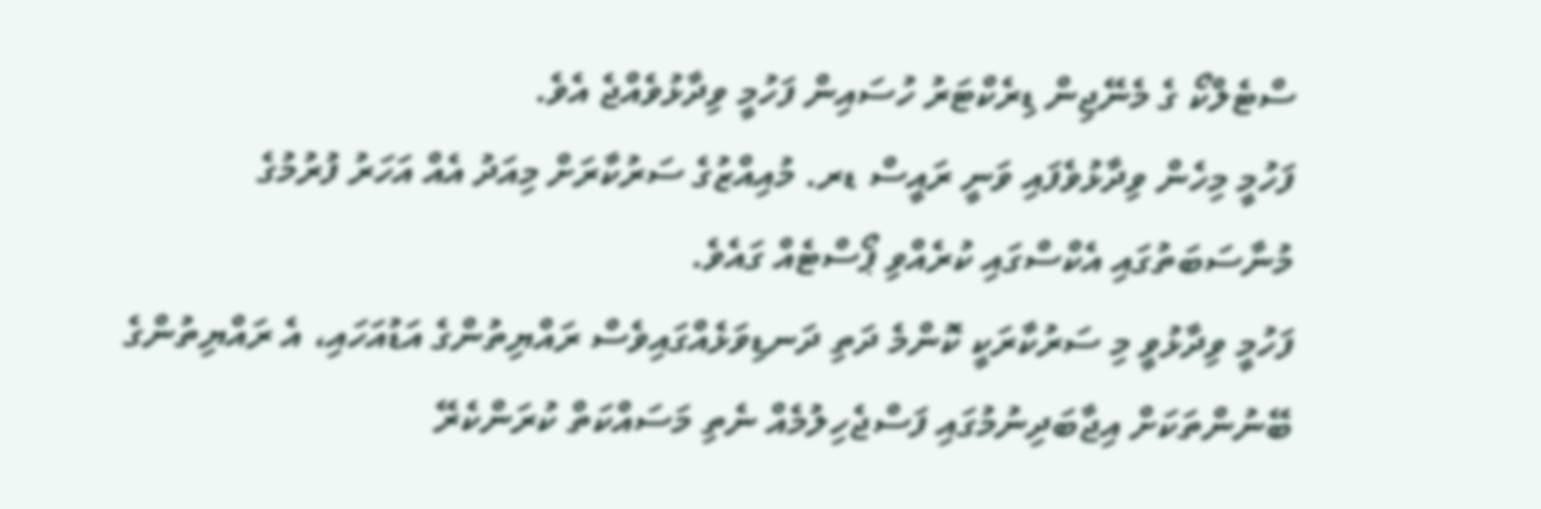ސްޓެލްކޯ ގެ މެނޭޖިން ޑިރެކްޓަރު ހުސައިން ފަހުމީ ވިދާޅުވެއްޖެ އެވެ.
ފަހުމީ މިހެން ވިދާޅުވެފައި ވަނީ ރައީސް ޑރ. މުއިއްޒުގެ ސަރުކާރަށް މިއަދު އެއް އަހަރު ފުރުމުގެ މުނާސަބަތުގައި އެކްސްގައި ކުރެއްވި ޕޯސްޓެއް ގައެވެ.
ފަހުމީ ވިދާޅުވީ މި ސަރުކާރަކީ ކޮންމެ ދަތި ދަނޑިވަޅެއްގައިވެސް ރައްޔިތުންގެ އަޑުއަހައި، އެ ރައްޔިތުންގެ ބޭނުންތަކަށް އިޖާބަދިނުމުގައި ފަސްޖެހިލުމެއް ނެތި މަސައްކަތް ކުރަންކެރޭ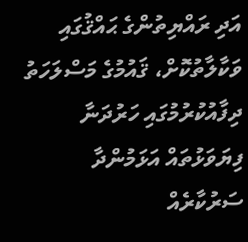އަދި ރައްޔިތުންގެ ޙައްޤުގައި ވަކާލާތުކޮށް، ޤައުމުގެ މަސްލަހަތު ދިފާއުކުރުމުގައި ހަރުދަނާ ފިޔަވަޅުތައް އަޅަމުންދާ ސަރުކާރެއް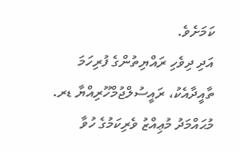ކަމަށެވެ.
އަދި ދިވެހި ރައްޔިތުންގެ ފުރިހަމަ ތާއީދާއެކު، ރައީސުލްޖުމްހޫރިއްޔާ ޑރ. މުޙައްމަދު މުޢިއްޒު ވެރިކަމުގެ ހުވާ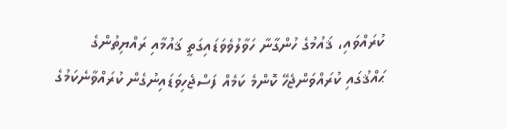ކުރައްވައި، ޤައުމުގެ ހުންގާނާ ހަވާލުވެވަޑައިގަތީ ޤައުމާއި ރައްޔިތުންގެ ޙައްޤުގައި ކުރައްވަންޖެހޭ ކޮންމެ ކަމެއް ފަސްޖެހިވަޑައިނުގެން ކުރައްވާނެކަމުގެ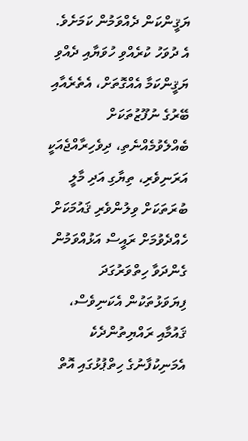ޔަޤީންކަން ދެއްވަމުން ކަމަށެވެ.
އެ ދުވަހު ކުރެއްވި ހުވަޔާއި ދެއްވި ޔަޤީންކަމާ އެއްގޮތަށް، އެތެރެއާއި ބޭރުގެ ނުފޫޒުތަކަށް ބެއްލެވުމެއްނެތި، ދިވެހިރާއްޖެއަކީ އަރަނިވެރި، ތިޔާގި އަދި މާލީ ބުރަތަކަށް ވިލުންވެރި ޤައުމަކަށް ހެއްދެވުމަށް ރައީސް އަޅުއްވަމުން ގެންދަވާ ހިތްވަރުގަދަ ފިޔަވަޅުތަކުން އެކަނިވެސް، ޤައުމާއި ރައްޔިތުންދެކެ އެމަނިކުފާނުގެ ހިތްޕުޅުގައި އޮތް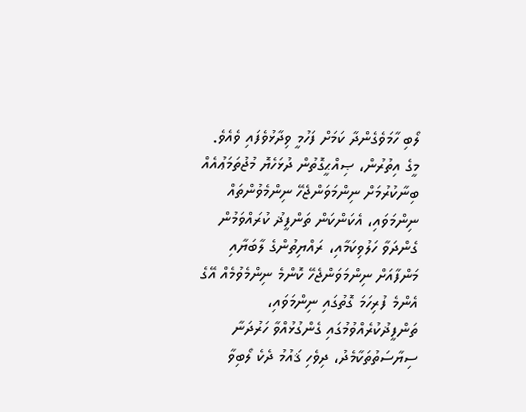ލޯބި ހާމަވެގެންދާ ކަމަށް ފަހުމީ ވިދާޅުވެފައި ވެއެވެ.
މީގެ އިތުރުން، ޞިއްޙީގޮތުން ދުޅަހެޔޮ މުޖުތަމަޢުއެއް ބިނާކުރުމަށް ނިންމަވަންޖެހޭ ނިންމެވުންތައް ނިންމަވައި، އެކަންކަން ތަންފީޛު ކުރައްވަމުން ގެންދަވާ ހަލުވިކަމާއި، ރައްޔިތުންގެ ލާބަޔާއި މަންފާއަށް ނިންމަވަންޖެހޭ ކޮންމެ ނިންމެވުމެއް އޭގެ އެންމެ ފުރިހަމަ ގޮތުގައި ނިންމަވައި، ތަންފީޛުކުރެއްވުމުގައި ގެންގުޅުއްވާ ހަރުދަނާ ސިޔާސަތުތަކާމެދު، ދިވެހި ޤައުމު ދެކެ ލޯބިވާ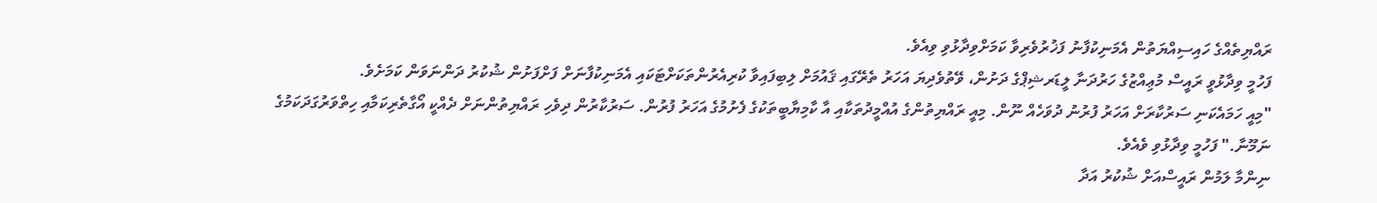ރައްޔިތެއްގެ ހައިސިއްޔަތުން އެމަނިކުފާނު ފަޚުރުވެރިވާ ކަމަށްވިދާޅުވި ވިއެވެ.
ފަހުމީ ވިދާޅުވީ ރައީސް މުޢިއްޒުގެ ހަރުދަނާ ލީޑަރޝިޕްގެ ދަށުން، ވޭތުވެދިޔަ އަހަރު ތެރޭގައި ޤައުމަށް ލިބިފައިވާ ކުރިއެރުންތަކަށްޓަކައި އެމަނިކުފާނަށް ފަށްފަށުން ޝުކުރު ދަންނަވަން ކަމަށެވެ.
"މިއީ ހަމައެކަނި ސަރުކާރަށް އަހަރު ފުރުނު ދުވަހެއް ނޫން. މިއީ ރައްޔިތުންގެ އުއްމީދުތަކާއި އާ ކާމިޔާބީތަކުގެ ފެށުމުގެ އަހަރު ފުރުން. ސަރުކާރުން ދިވެހި ރައްޔިތުންނަށް ދެއްކީ އޯގާތެރިކަމާއި ހިތްވަރުގަދަކަމުގެ ނަމޫނާ." ފަހުމީ ވިދާޅުވި ވެއެވެ.
ނިންމާ ލަމުން ރައީސްއަށް ޝުކުރު އަދާ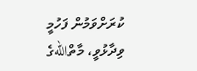ކުރަށްވަމުން ފަހުމީ ވިދާޅުވީ، މާތްاللهގެ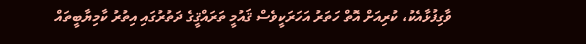ވާގިފުޅާއެކު، ކުރިއަށް އޮތް ހަތަރު އަހަރަކީވެސް ޤައުމީ ތަރައްޤީގެ ދަތުރުގައި އިތުރު ކާމިޔާބީތައް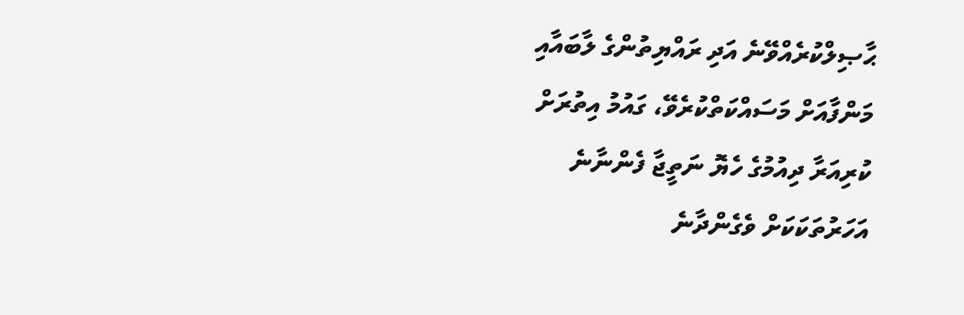ޙާޞިލްކުރެއްވޭނެ އަދި ރައްޔިތުންގެ ލާބައާއި މަންފާއަށް މަސައްކަތްކުރެވޭ، ގައުމު އިތުރަށް ކުރިއަރާ ދިއުމުގެ ހެޔޮ ނަތީޖާ ފެންނާނެ އަހަރުތަކަކަށް ވެގެންދާނެ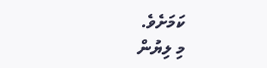ކަމަށެވެ.
މި ލިޔުން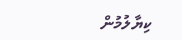ކިޔާލުމުން